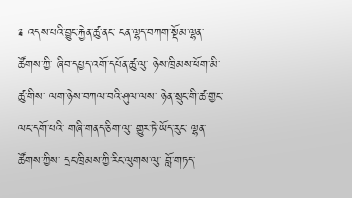༉ འདས་པའི་བྱུང་རྐྱེན་ཚུ་ནང་ ངན་ལྷད་བཀག་སྡོམ་ལྷན་ཚོགས་ཀྱི་ ཞིབ་དཔྱད་འགོ་དཔོན་ཚུ་ལུ་ ཉེས་ཁྲིམས་ཕོག་མི་ཚུ་གིས་ ལག་ཉེས་བཀལ་བའི་ཤུལ་ལས་ ཉེན་སྲུང་གི་ཚ་གྱང་ལང་དགོ་པའི་ གཞི་གནད་ཅིག་ལུ་ གྱུར་ཏེ་ཡོད་རུང་ ལྷན་ཚོགས་ཀྱིས་ དྲང་ཁྲིམས་ཀྱི་རིང་ལུགས་ལུ་ བློ་གཏད་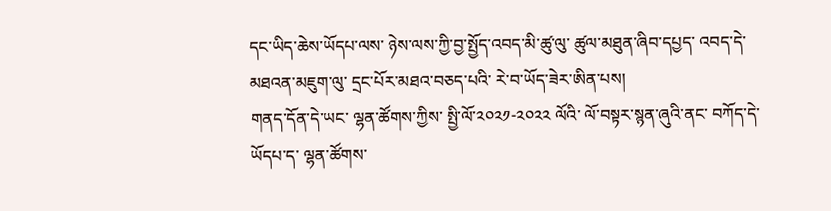དང་ཡིད་ཆེས་ཡོདཔ་ལས་ ཉེས་ལས་ཀྱི་བྱ་སྤྱོད་འབད་མི་ཚུ་ལུ་ ཚུལ་མཐུན་ཞིབ་དཔྱད་ འབད་དེ་ མཐའན་མཇུག་ལུ་ དྲང་པོར་མཐའ་བཅད་པའི་ རེ་བ་ཡོད་ཟེར་ཨིན་པས།
གནད་དོན་དེ་ཡང་ ལྷན་ཚོགས་ཀྱིས་ སྤྱི་ལོ་༢༠༢༡-༢༠༢༢ ལོའི་ ལོ་བསྟར་སྙན་ཞུའི་ནང་ བཀོད་དེ་ཡོདཔ་ད་ ལྷན་ཚོགས་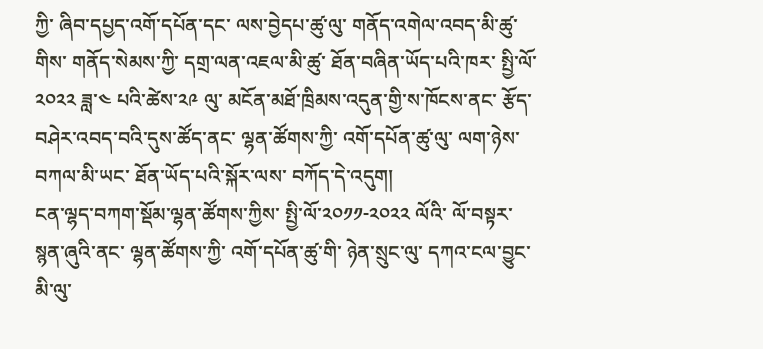ཀྱི་ ཞིབ་དཔྱད་འགོ་དཔོན་དང་ ལས་བྱེདཔ་ཚུ་ལུ་ གནོད་འགེལ་འབད་མི་ཚུ་གིས་ གནོད་སེམས་ཀྱི་ དགྲ་ལན་འཇལ་མི་ཚུ་ ཐོན་བཞིན་ཡོད་པའི་ཁར་ སྤྱི་ལོ་༢༠༢༢ ཟླ་༤ པའི་ཚེས་༢༩ ལུ་ མངོན་མཐོ་ཁྲིམས་འདུན་གྱི་ས་ཁོངས་ནང་ རྩོད་བཤེར་འབད་བའི་དུས་ཚོད་ནང་ ལྷན་ཚོགས་ཀྱི་ འགོ་དཔོན་ཚུ་ལུ་ ལག་ཉེས་བཀལ་མི་ཡང་ ཐོན་ཡོད་པའི་སྐོར་ལས་ བཀོད་དེ་འདུག།
ངན་ལྷད་བཀག་སྡོམ་ལྷན་ཚོགས་ཀྱིས་ སྤྱི་ལོ་༢༠༡༡-༢༠༢༢ ལོའི་ ལོ་བསྟར་སྙན་ཞུའི་ནང་ ལྷན་ཚོགས་ཀྱི་ འགོ་དཔོན་ཚུ་གི་ ཉེན་སྲུང་ལུ་ དཀའ་ངལ་བྱུང་མི་ལུ་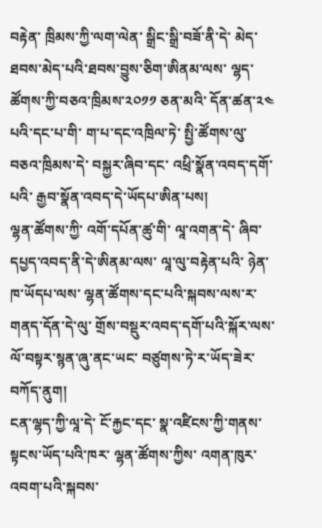བརྟེན་ ཁྲིམས་ཀྱི་ལག་ལེན་ སྒྲིང་སྒྲི་བཟོ་ནི་དེ་ མེད་ཐབས་མེད་པའི་ཐབས་བྱུས་ཅིག་ཨིནམ་ལས་ ལྷད་ཚོགས་ཀྱི་བཅའ་ཁྲིམས་༢༠༡༡ ཅན་མའི་ དོན་ཚན་༢༤ པའི་དང་པ་གི་ ག་པ་དང་འཁྲིལ་ཏེ་ སྤྱི་ཚོགས་ལུ་ བཅའ་ཁྲིམས་དེ་ བསྐྱར་ཞིབ་དང་ འཕྲི་སྣོན་འབད་དགོ་པའི་ རྒྱབ་སྣོན་འབད་དེ་ཡོདཔ་ཨིན་པས།
ལྷན་ཚོགས་ཀྱི་ འགོ་དཔོན་ཚུ་གི་ ལཱ་འགན་དེ་ ཞིབ་དཔྱད་འབད་ནི་དེ་ཨིནམ་ལས་ ལཱ་ལུ་བརྟེན་པའི་ ཉེན་ཁ་ཡོདཔ་ལས་ ལྷན་ཚོགས་དང་པའི་སྐབས་ལས་ར་ གནད་དོན་དེ་ལུ་ གྲོས་བསྡུར་འབད་དགོ་པའི་སྐོར་ལས་ ལོ་བསྟར་སྙན་ཞུ་ནང་ཡང་ བཙུགས་ཏེ་ར་ཡོད་ཟེར་ བཀོད་ནུག།
ངན་ལྷད་ཀྱི་ལཱ་དེ་ ངོ་རྐྱང་དང་ སྣ་འཛིངས་ཀྱི་གནས་སྟངས་ཡོད་པའི་ཁར་ ལྷན་ཚོགས་ཀྱིས་ འགན་ཁུར་འབག་པའི་སྐབས་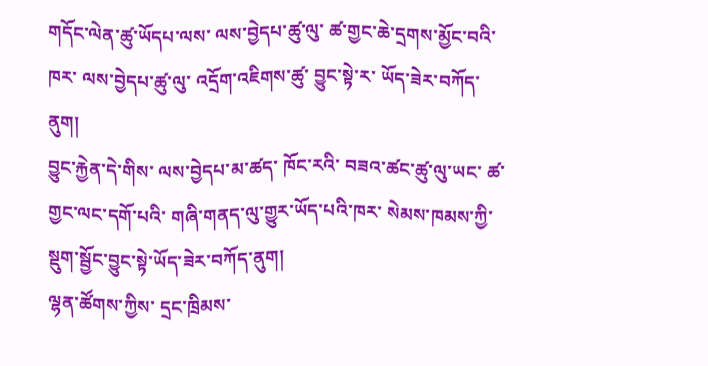གདོང་ལེན་ཚུ་ཡོདཔ་ལས་ ལས་བྱེདཔ་ཚུ་ལུ་ ཚ་གྱང་ཆེ་དྲགས་མྱོང་བའི་ཁར་ ལས་བྱེདཔ་ཚུ་ལུ་ འདྲོག་འཇིགས་ཚུ་ བྱུང་སྟེ་ར་ ཡོད་ཟེར་བཀོད་ནུག།
བྱུང་རྐྱེན་དེ་གིས་ ལས་བྱེདཔ་མ་ཚད་ ཁོང་རའི་ བཟའ་ཚང་ཚུ་ལུ་ཡང་ ཚ་གྱང་ལང་དགོ་པའི་ གཞི་གནད་ལུ་གྱུར་ཡོད་པའི་ཁར་ སེམས་ཁམས་ཀྱི་ སྡུག་སྦྱོང་བྱུང་སྟེ་ཡོད་ཟེར་བཀོད་ནུག།
ལྷན་ཚོགས་ཀྱིས་ དྲང་ཁྲིམས་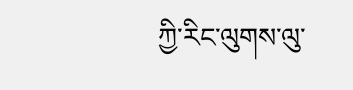ཀྱི་རིང་ལུགས་ལུ་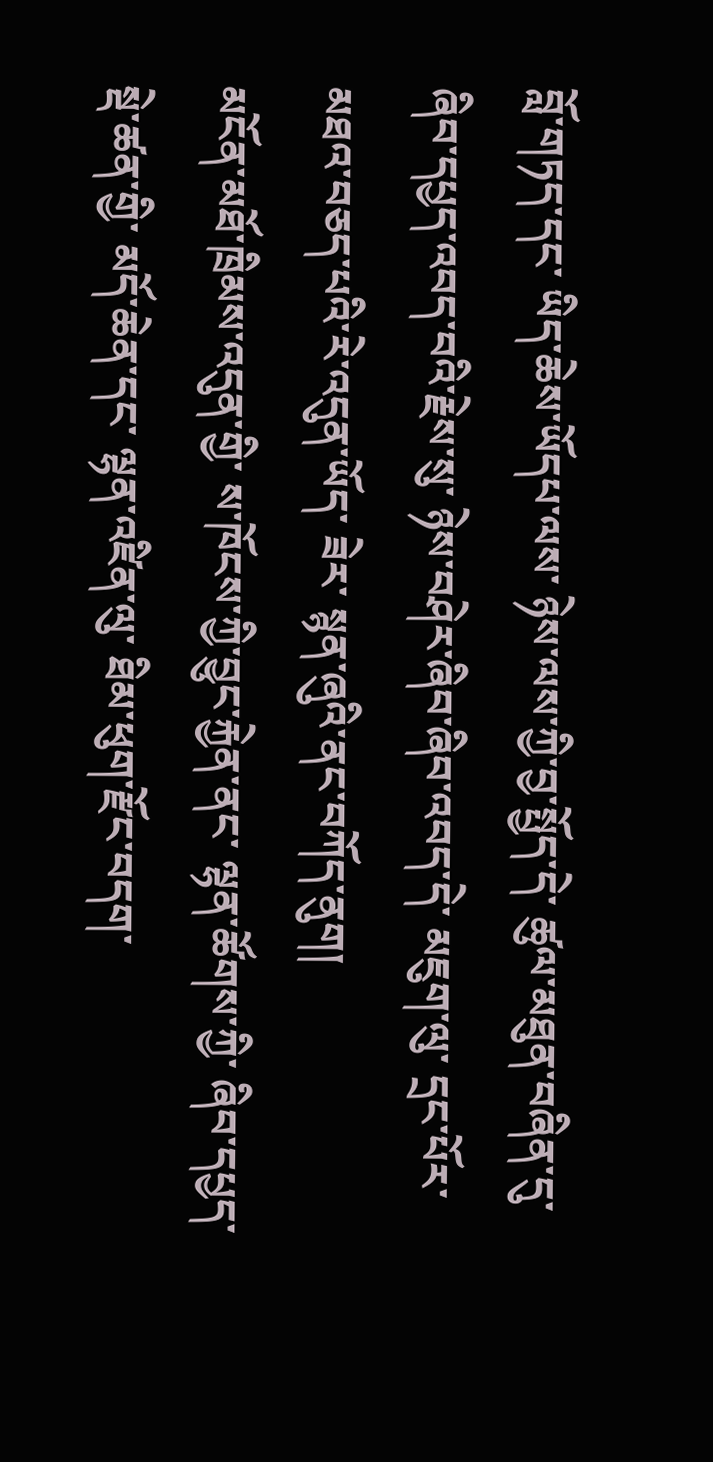བློ་གཏད་དང་ ཡིད་ཆེས་ཡོདཔ་ལས་ ཉེས་ལས་ཀྱི་བྱ་སྤྱོད་དེ་ ཚུལ་མཐུན་བཞིན་དུ་ ཞིབ་དཔྱད་འབད་བའི་རྗེས་སུ་ ཉེས་བཤེར་ཞིབ་ཞིབ་འབད་དེ་ མཇུག་ལུ་ དྲང་པོར་མཐའ་བཅད་པའི་རེ་འདུན་ཡོད་ ཟེར་ སྙན་ཞུའི་ནང་བཀོད་ནུག།
མངོན་མཐོ་ཁྲིམས་འདུན་གྱི་ ས་ཁོངས་ཀྱི་བྱུང་རྐྱེན་ནང་ ལྷན་ཚོགས་ཀྱི་ ཞིབ་དཔྱད་སྡེ་ཚན་གྱི་ མདོ་ཆེན་དང་ ལྷན་འཛིན་ལུ་ ཐིམ་ཕུག་རྫོང་བདག་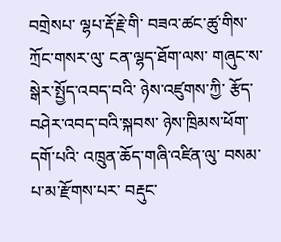བགྲེསཔ་ ལྷཔ་རྡོ་རྗེ་གི་ བཟའ་ཚང་ཚུ་གིས་ ཀྲོང་གསར་ལུ་ ངན་ལྷད་ཐོག་ལས་ གཞུང་ས་སྒེར་སྤྱོད་འབད་བའི་ ཉེས་འཛུགས་ཀྱི་ རྩོད་བཤེར་འབད་བའི་སྐབས་ ཉེས་ཁྲིམས་ཕོག་དགོ་པའི་ འཁྲུན་ཆོད་གཞི་འཛིན་ལུ་ བསམ་པ་མ་རྫོགས་པར་ བརྡུང་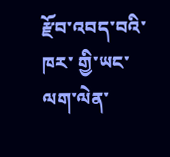རྫོབ་འབད་བའི་ཁར་ གྱི་ཡང་ ལག་ལེན་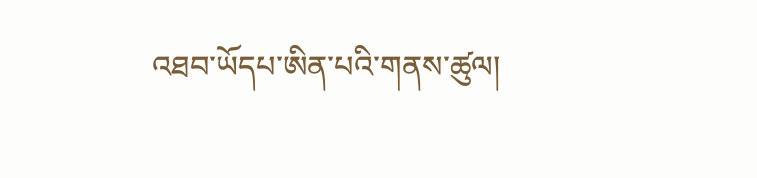འཐབ་ཡོདཔ་ཨིན་པའི་གནས་ཚུལ།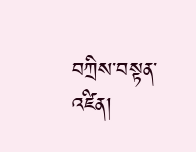བཀྲིས་བསྟན་འཛིན།